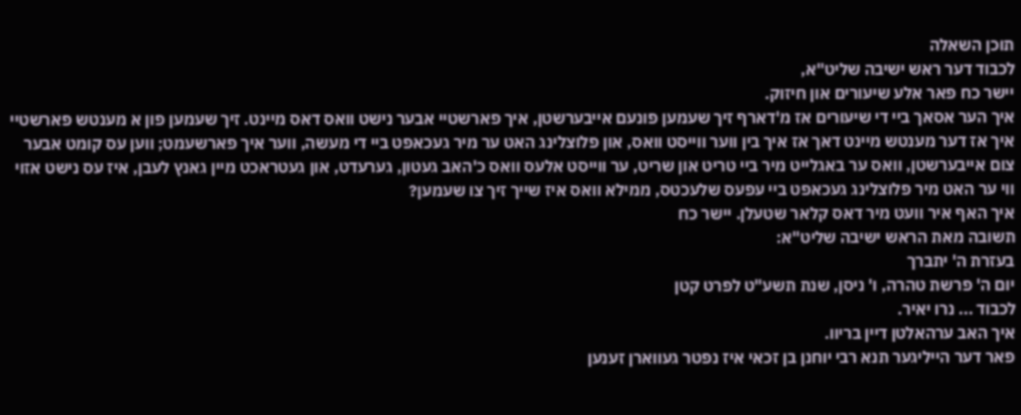תוכן השאלה
לכבוד דער ראש ישיבה שליט"א,
יישר כח פאר אלע שיעורים און חיזוק.
איך הער אסאך ביי די שיעורים אז מ'דארף זיך שעמען פונעם אייבערשטן, איך פארשטיי אבער נישט וואס דאס מיינט. זיך שעמען פון א מענטש פארשטיי איך אז דער מענטש מיינט דאך אז איך בין ווער ווייסט וואס, און פלוצלינג האט ער מיר געכאפט ביי די מעשה, ווער איך פארשעמט; ווען עס קומט אבער צום אייבערשטן, וואס ער באגלייט מיר ביי טריט און שריט, ער ווייסט אלעס וואס כ'האב געטון, גערעדט, און געטראכט מיין גאנץ לעבן, איז עס נישט אזוי ווי ער האט מיר פלוצלינג געכאפט ביי עפעס שלעכטס, ממילא וואס איז שייך זיך צו שעמען?
איך האף איר וועט מיר דאס קלאר שטעלן. יישר כח
תשובה מאת הראש ישיבה שליט"א:
בעזרת ה' יתברך
יום ה' פרשת טהרה, ו' ניסן, שנת תשע"ט לפרט קטן
לכבוד ... נרו יאיר.
איך האב ערהאלטן דיין בריוו.
פאר דער הייליגער תנא רבי יוחנן בן זכאי איז נפטר געווארן זענען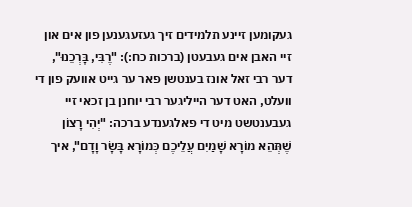געקומען זיינע תלמידים זיך געזעגענען פון אים און זיי האבן אים געבעטן (ברכות כח:): "רֶבִּי, בָּרְכֵנוּ", דער רבי זאל אונז בענטשן פאר ער גייט אוועק פון די וועלט, האט דער הייליגער רבי יוחנן בן זכאי זיי געבענטשט מיט די פאלגענדע ברכה: "יְהִי רָצוֹן שֶׁתְּהֵא מוֹרָא שָׁמַיִם עֲלֵיכֶם כְּמוֹרָא בָּשָׂר וָדָם", איך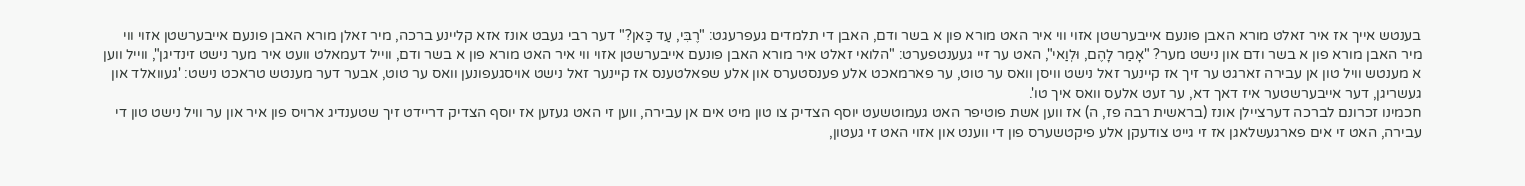בענטש אייך אז איר זאלט מורא האבן פונעם אייבערשטן אזוי ווי איר האט מורא פון א בשר ודם, האבן די תלמדים געפרעגט: "רֶבִּי, עַד כַּאן?" דער רבי געבט אונז אזא קליינע ברכה, מיר זאלן מורא האבן פונעם אייבערשטן אזוי ווי מיר האבן מורא פון א בשר ודם און נישט מער? "אָמַר לָהֶם, וּלְוַאי", האט ער זיי געענטפערט: "הלואי זאלט איר מורא האבן פונעם אייבערשטן אזוי ווי איר האט מורא פון א בשר ודם, ווייל דעמאלט וועט איר מער נישט זינדיגן", ווייל ווען א מענטש וויל טון אן עבירה זארגט ער זיך אז קיינער זאל נישט וויסן וואס ער טוט, ער פארמאכט אלע פענסטערס און אלע שפאלטענס אז קיינער זאל נישט אויסגעפונען וואס ער טוט, אבער דער מענטש טראכט נישט: 'געוואלד און געשריגן, דער אייבערשטער איז דאך דא, ער זעט אלעס וואס איך טו'.
חכמינו זכרונם לברכה דערציילן אונז (בראשית רבה פז, ה) אז ווען אשת פוטיפר האט געמוטשעט יוסף הצדיק צו טון מיט אים אן עבירה, ווען זי האט געזען אז יוסף הצדיק דריידט זיך שטענדיג ארויס פון איר און ער וויל נישט טון די עבירה, האט זי אים פארגעשלאגן אז זי גייט צודעקן אלע פיקטשערס פון די ווענט און אזוי האט זי געטון,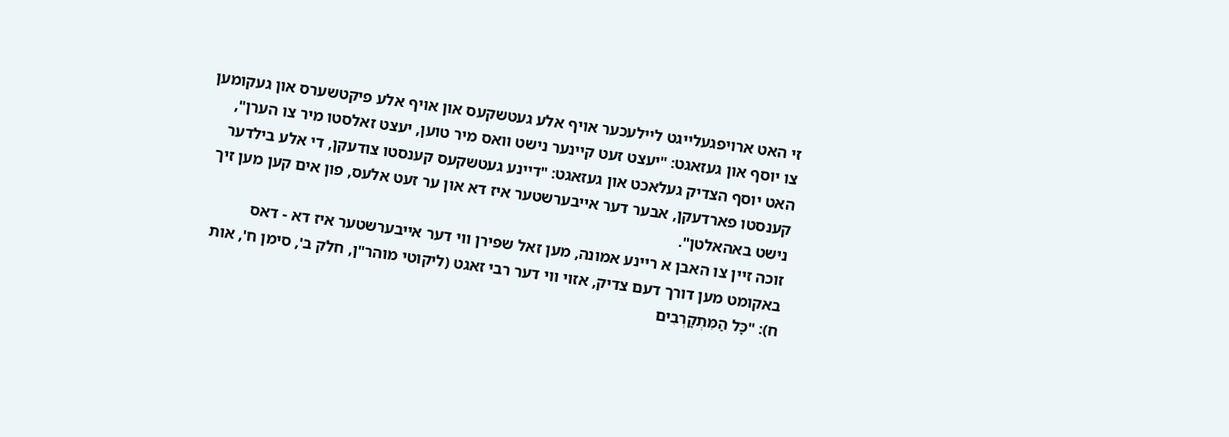זי האט ארויפגעלייגט ליילעכער אויף אלע געטשקעס און אויף אלע פיקטשערס און געקומען צו יוסף און געזאגט: "יעצט זעט קיינער נישט וואס מיר טוען, יעצט זאלסטו מיר צו הערן", האט יוסף הצדיק געלאכט און געזאגט: "דיינע געטשקעס קענסטו צודעקן, די אלע בילדער קענסטו פארדעקן, אבער דער אייבערשטער איז דא און ער זעט אלעס, פון אים קען מען זיך נישט באהאלטן".
זוכה זיין צו האבן א ריינע אמונה, מען זאל שפירן ווי דער אייבערשטער איז דא - דאס באקומט מען דורך דעם צדיק, אזוי ווי דער רבי זאגט (ליקוטי מוהר"ן, חלק ב', סימן ח', אות ח): "כָּל הַמִּתְקָרְבִים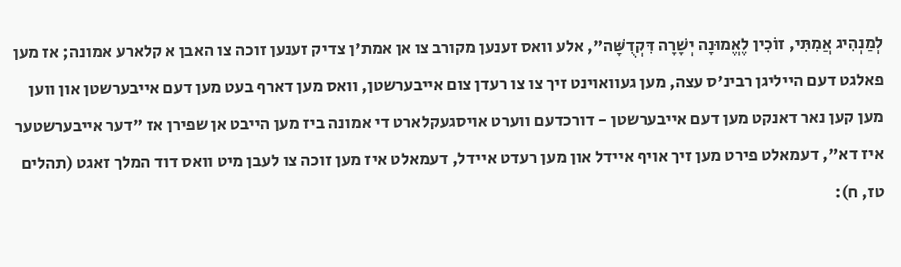לְמַנְהִיג אֲמִתִּי, זוֹכִין לֶאֱמוּנָה יְשָׁרָה דִּקְדֻשָּׁה", אלע וואס זענען מקורב צו אן אמת'ן צדיק זענען זוכה צו האבן א קלארע אמונה; אז מען פאלגט דעם הייליגן רבינ'ס עצה, מען געוואוינט זיך צו צו רעדן צום אייבערשטן, וואס מען דארף בעט מען דעם אייבערשטן און ווען מען קען נאר דאנקט מען דעם אייבערשטן - דורכדעם ווערט אויסגעקלארט די אמונה ביז מען הייבט אן שפירן אז "דער אייבערשטער איז דא", דעמאלט פירט מען זיך אויף איידל און מען רעדט איידל, דעמאלט איז מען זוכה צו לעבן מיט וואס דוד המלך זאגט (תהלים טז, ח):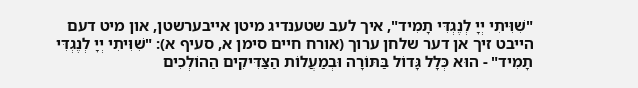"שִׁוִּיתִי יְיָ לְנֶגְדִּי תָמִיד", איך לעב שטענדיג מיטן אייבערשטן, און מיט דעם הייבט זיך אן דער שלחן ערוך (אורח חיים סימן א, סעיף א): "שִׁוִּיתִי יְיָ לְנֶגְדִּי תָמִיד" - הוּא כְּלָל גָּדוֹל בַּתּוֹרָה וּבְמַעֲלוֹת הַצַּדִּיקִים הַהוֹלְכִים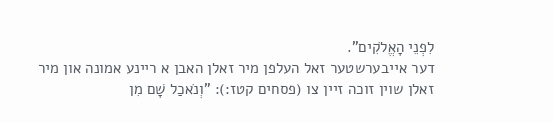לִפְנֵי הָאֱלֹקִים".
דער אייבערשטער זאל העלפן מיר זאלן האבן א ריינע אמונה און מיר זאלן שוין זוכה זיין צו (פסחים קטז:): "וְנֹאכַל שָׁם מִן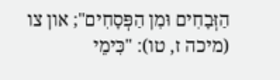הַזְּבָחִים וּמִן הַפְּסָחִים"; און צו (מיכה ז, טו): "כִּימֵי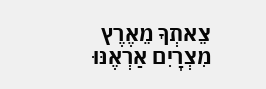צֵאתְךָ מֵאֶרֶץ מִצְרָיִם אַרְאֶנּוּ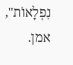נִפְלָאוֹת", אמן.